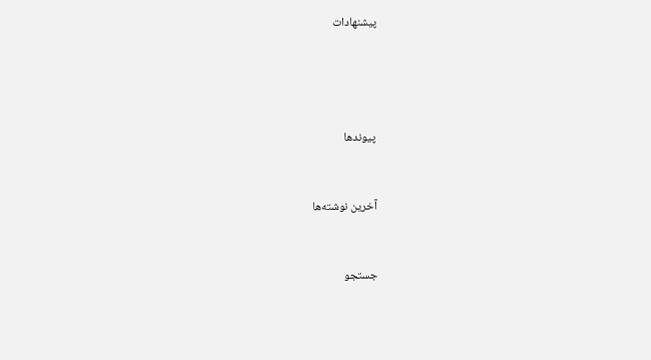پيشنهادات




 پيوندها


 آخرين نوشته‌ها


 جستجو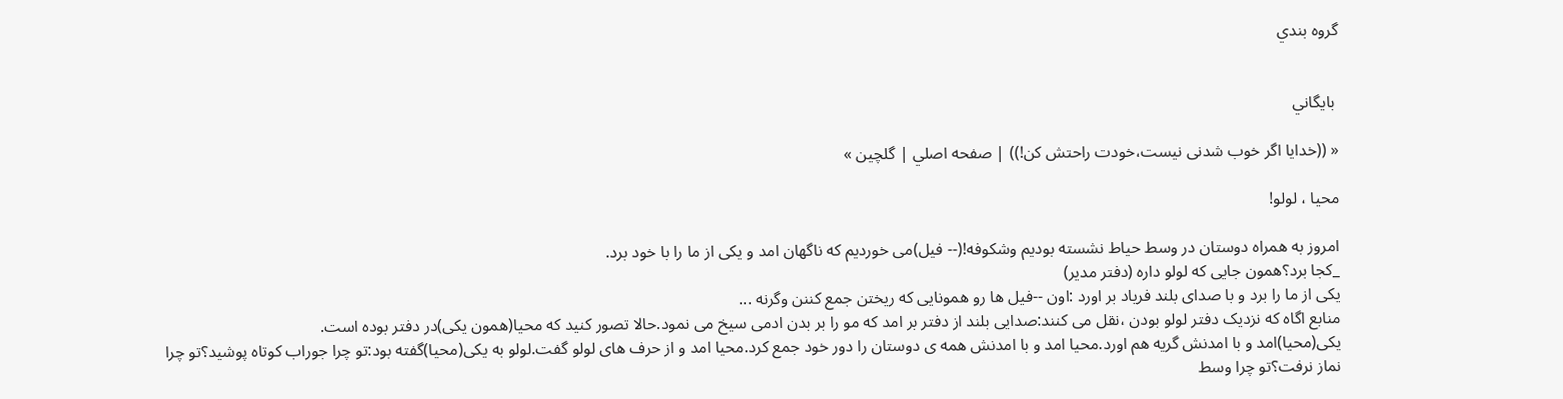گروه بندي


 بايگاني

« ((خدایا اگر خوب شدنی نیست،خودت راحتش کن!)) | صفحه اصلي | گلچین »

محیا ، لولو!

امروز به همراه دوستان در وسط حیاط نشسته بودیم وشکوفه!(-- فیل)می خوردیم که ناگهان امد و یکی از ما را با خود برد.
_کجا برد؟همون جایی که لولو داره (دفتر مدیر)
یکی از ما را برد و با صدای بلند فریاد بر اورد :اون --فیل ها رو همونایی که ریختن جمع کننن وگرنه ...
منابع اگاه که نزدیک دفتر لولو بودن ،نقل می کنند:صدایی بلند از دفتر بر امد که مو را بر بدن ادمی سیخ می نمود.حالا تصور کنید که محیا(همون یکی)در دفتر بوده است.
یکی(محیا)امد و با امدنش گریه هم اورد.محیا امد و با امدنش همه ی دوستان را دور خود جمع کرد.محیا امد و از حرف های لولو گفت.لولو به یکی(محیا)گفته بود:تو چرا جوراب کوتاه پوشید؟تو چرا نماز نرفت؟تو چرا وسط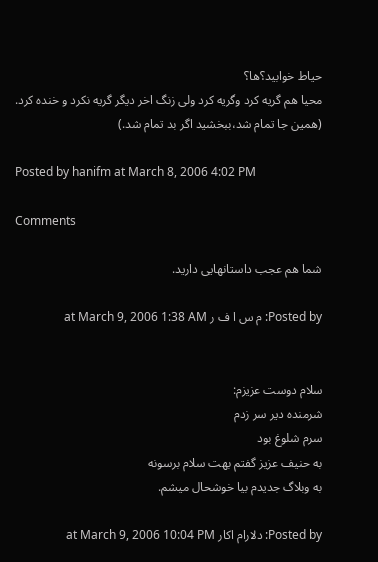حیاط خوابید؟ها؟
محیا هم گریه کرد وگریه کرد ولی زنگ اخر دیگر گریه نکرد و خنده کرد.
(همین جا تمام شد،ببخشید اگر بد تمام شد.)

Posted by hanifm at March 8, 2006 4:02 PM

Comments

شما هم عجب داستانهایی دارید.

Posted by: م س ا ف ر at March 9, 2006 1:38 AM


سلام دوست عزیزم:
شرمنده دیر سر زدم
سرم شلوغ بود
به حنیف عزیز گفتم بهت سلام برسونه
به وبلاگ جدیدم بیا خوشحال میشم.

Posted by: دلارام اکار at March 9, 2006 10:04 PM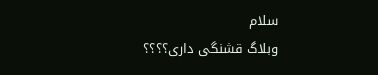سلام
وبلاگ قشنگی داری؟؟؟؟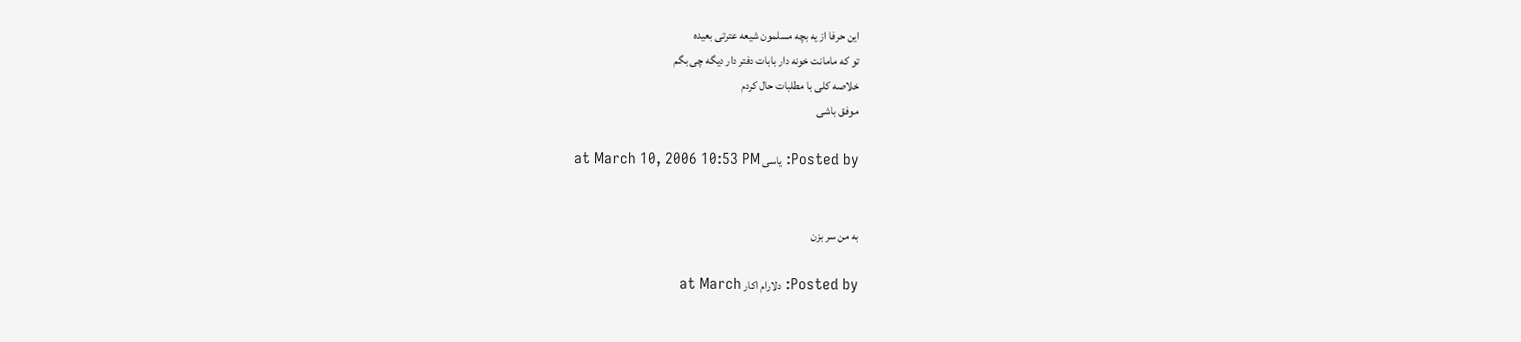این حرفا از یه بچه مسلمون شیعه عترتی بعیده
تو که مامانت خونه دار بابات دفتر دار دیگه چی بگم
خلاصه کلی با مطلبات حال کردم
موفق باشی

Posted by: یاسی at March 10, 2006 10:53 PM


به من سر بزن

Posted by: دلارام اکار at March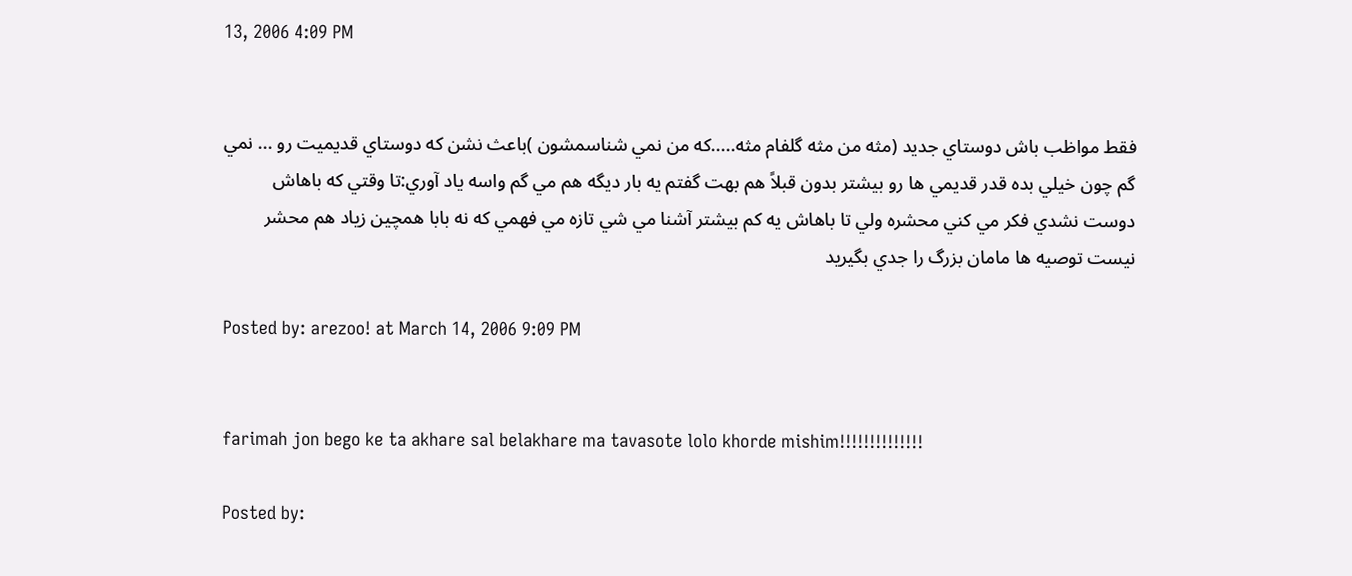13, 2006 4:09 PM


فقط مواظب باش دوستاي جديد (مثه من مثه گلفام مثه.....که من نمي شناسمشون )باعث نشن که دوستاي قديميت رو ... نمي گم چون خيلي بده قدر قديمي ها رو بيشتر بدون قبلاً هم بهت گفتم يه بار ديگه هم مي گم واسه ياد آوري:تا وقتي که باهاش دوست نشدي فکر مي کني محشره ولي تا باهاش يه کم بيشتر آشنا مي شي تازه مي فهمي که نه بابا همچين زياد هم محشر نيست توصيه ها مامان بزرگ را جدي بگيريد

Posted by: arezoo! at March 14, 2006 9:09 PM


farimah jon bego ke ta akhare sal belakhare ma tavasote lolo khorde mishim!!!!!!!!!!!!!!

Posted by: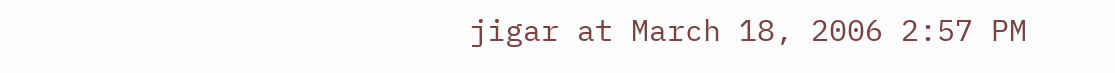jigar at March 18, 2006 2:57 PM